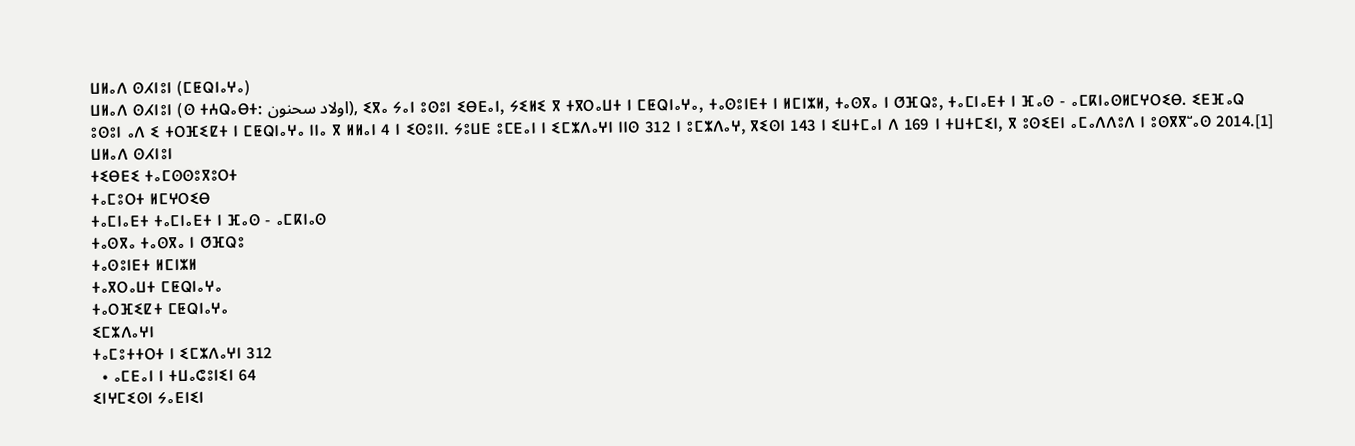ⵡⵍⴰⴷ ⵙⵃⵏⵓⵏ (ⵎⵟⵕⵏⴰⵖⴰ)
ⵡⵍⴰⴷ ⵙⵃⵏⵓⵏ (ⵙ ⵜⵄⵕⴰⴱⵜ: اولاد سحنون), ⵉⴳⴰ ⵢⴰⵏ ⵓⵙⵓⵏ ⵉⴱⴹⴰⵏ, ⵢⵉⵍⵉ ⴳ ⵜⴳⵔⴰⵡⵜ ⵏ ⵎⵟⵕⵏⴰⵖⴰ, ⵜⴰⵙⵓⵏⴹⵜ ⵏ ⵍⵎⵏⵣⵍ, ⵜⴰⵙⴳⴰ ⵏ ⵚⴼⵕⵓ, ⵜⴰⵎⵏⴰⴹⵜ ⵏ ⴼⴰⵙ - ⴰⵎⴽⵏⴰⵙⵍⵎⵖⵔⵉⴱ. ⵉⴹⴼⴰⵕ ⵓⵙⵓⵏ ⴰⴷ ⵉ ⵜⵔⴼⵉⵇⵜ ⵏ ⵎⵟⵕⵏⴰⵖⴰ ⵏⵏⴰ ⴳ ⵍⵍⴰⵏ 4 ⵏ ⵉⵙⵓⵏⵏ. ⵢⵓⵡⴹ ⵓⵎⴹⴰⵏ ⵏ ⵉⵎⵣⴷⴰⵖⵏ ⵏⵏⵙ 312 ⵏ ⵓⵎⵣⴷⴰⵖ, ⴳⵉⵙⵏ 143 ⵏ ⵉⵡⵜⵎⴰⵏ ⴷ 169 ⵏ ⵜⵡⵜⵎⵉⵏ, ⴳ ⵓⵙⵉⴹⵏ ⴰⵎⴰⴷⴷⵓⴷ ⵏ ⵓⵙⴳⴳⵯⴰⵙ 2014.[1]
ⵡⵍⴰⴷ ⵙⵃⵏⵓⵏ
ⵜⵉⴱⴹⵉ ⵜⴰⵎⵙⵙⵓⴳⵓⵔⵜ
ⵜⴰⵎⵓⵔⵜ ⵍⵎⵖⵔⵉⴱ
ⵜⴰⵎⵏⴰⴹⵜ ⵜⴰⵎⵏⴰⴹⵜ ⵏ ⴼⴰⵙ - ⴰⵎⴽⵏⴰⵙ
ⵜⴰⵙⴳⴰ ⵜⴰⵙⴳⴰ ⵏ ⵚⴼⵕⵓ
ⵜⴰⵙⵓⵏⴹⵜ ⵍⵎⵏⵣⵍ
ⵜⴰⴳⵔⴰⵡⵜ ⵎⵟⵕⵏⴰⵖⴰ
ⵜⴰⵔⴼⵉⵇⵜ ⵎⵟⵕⵏⴰⵖⴰ
ⵉⵎⵣⴷⴰⵖⵏ
ⵜⴰⵎⵓⵜⵜⵔⵜ ⵏ ⵉⵎⵣⴷⴰⵖⵏ 312
  • ⴰⵎⴹⴰⵏ ⵏ ⵜⵡⴰⵛⵓⵏⵉⵏ 64
ⵉⵏⵖⵎⵉⵙⵏ ⵢⴰⴹⵏⵉⵏ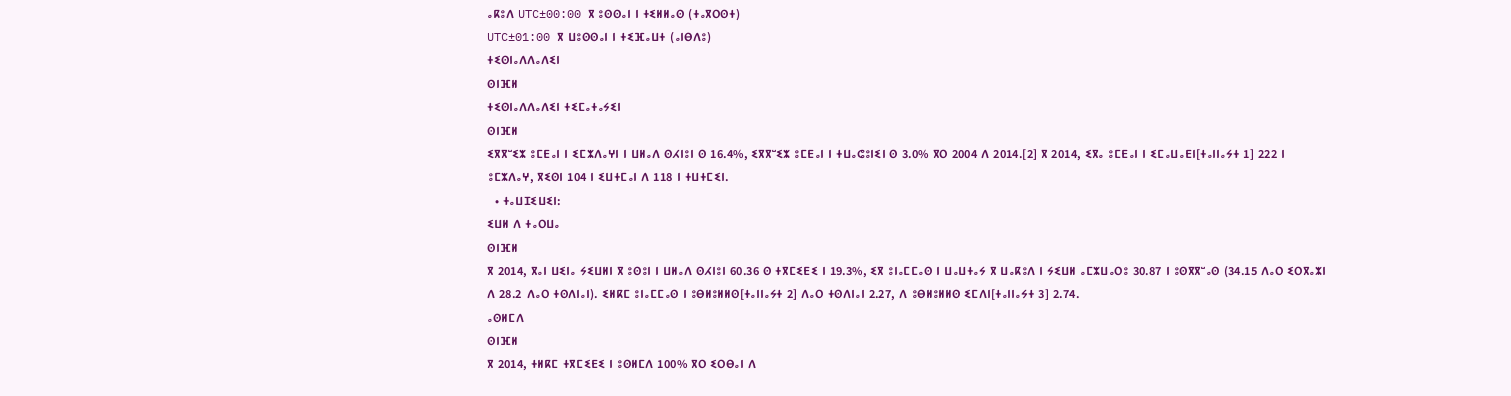ⴰⴽⵓⴷ UTC±00:00 ⴳ ⵓⵙⵙⴰⵏ ⵏ ⵜⵉⵍⵍⴰⵙ (ⵜⴰⴳⵔⵙⵜ)
UTC±01:00 ⴳ ⵡⵓⵙⵙⴰⵏ ⵏ ⵜⵉⴼⴰⵡⵜ (ⴰⵏⴱⴷⵓ)
ⵜⵉⵙⵏⴰⴷⴷⴰⴷⵉⵏ
ⵙⵏⴼⵍ
ⵜⵉⵙⵏⴰⴷⴷⴰⴷⵉⵏ ⵜⵉⵎⴰⵜⴰⵢⵉⵏ
ⵙⵏⴼⵍ
ⵉⴳⴳⵯⵉⵣ ⵓⵎⴹⴰⵏ ⵏ ⵉⵎⵣⴷⴰⵖⵏ ⵏ ⵡⵍⴰⴷ ⵙⵃⵏⵓⵏ ⵙ 16.4%, ⵉⴳⴳⵯⵉⵣ ⵓⵎⴹⴰⵏ ⵏ ⵜⵡⴰⵛⵓⵏⵉⵏ ⵙ 3.0% ⴳⵔ 2004 ⴷ 2014.[2] ⴳ 2014, ⵉⴳⴰ ⵓⵎⴹⴰⵏ ⵏ ⵉⵎⴰⵡⴰⴹⵏ[ⵜⴰⵏⵏⴰⵢⵜ 1] 222 ⵏ ⵓⵎⵣⴷⴰⵖ, ⴳⵉⵙⵏ 104 ⵏ ⵉⵡⵜⵎⴰⵏ ⴷ 118 ⵏ ⵜⵡⵜⵎⵉⵏ.
  • ⵜⴰⵡⵊⵉⵡⵉⵏ:
ⵉⵡⵍ ⴷ ⵜⴰⵔⵡⴰ
ⵙⵏⴼⵍ
ⴳ 2014, ⴳⴰⵏ ⵡⵉⵏⴰ ⵢⵉⵡⵍⵏ ⴳ ⵓⵙⵓⵏ ⵏ ⵡⵍⴰⴷ ⵙⵃⵏⵓⵏ 60.36 ⵙ ⵜⴳⵎⵉⴹⵉ ⵏ 19.3%, ⵉⴳ ⵓⵏⴰⵎⵎⴰⵙ ⵏ ⵡⴰⵡⵜⴰⵢ ⴳ ⵡⴰⴽⵓⴷ ⵏ ⵢⵉⵡⵍ ⴰⵎⵣⵡⴰⵔⵓ 30.87 ⵏ ⵓⵙⴳⴳⵯⴰⵙ (34.15 ⴷⴰⵔ ⵉⵔⴳⴰⵣⵏ ⴷ 28.2 ⴷⴰⵔ ⵜⵙⴷⵏⴰⵏ). ⵉⵍⴽⵎ ⵓⵏⴰⵎⵎⴰⵙ ⵏ ⵓⴱⵍⵓⵍⵍⵙ[ⵜⴰⵏⵏⴰⵢⵜ 2] ⴷⴰⵔ ⵜⵙⴷⵏⴰⵏ 2.27, ⴷ ⵓⴱⵍⵓⵍⵍⵙ ⵉⵎⴷⵏ[ⵜⴰⵏⵏⴰⵢⵜ 3] 2.74.
ⴰⵙⵍⵎⴷ
ⵙⵏⴼⵍ
ⴳ 2014, ⵜⵍⴽⵎ ⵜⴳⵎⵉⴹⵉ ⵏ ⵓⵙⵍⵎⴷ 100% ⴳⵔ ⵉⵔⴱⴰⵏ ⴷ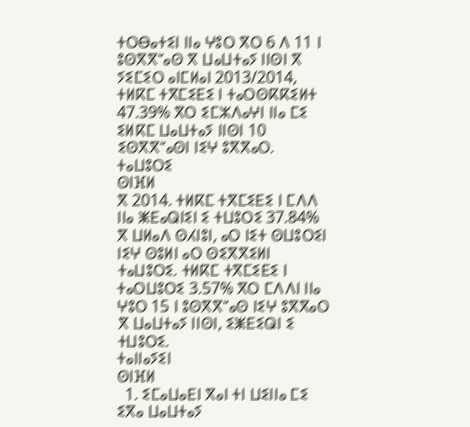ⵜⵔⴱⴰⵜⵉⵏ ⵏⵏⴰ ⵖⵓⵔ ⴳⵔ 6 ⴷ 11 ⵏ ⵓⵙⴳⴳⵯⴰⵙ ⴳ ⵡⴰⵡⵜⴰⵢ ⵏⵏⵙⵏ ⴳ ⵢⵉⵎⵉⵔ ⴰⵏⵎⵍⴰⵏ 2013/2014, ⵜⵍⴽⵎ ⵜⴳⵎⵉⴹⵉ ⵏ ⵜⴰⵔⵙⴽⴽⵉⵍⵜ 47.39% ⴳⵔ ⵉⵎⵣⴷⴰⵖⵏ ⵏⵏⴰ ⵎⵉ ⵉⵍⴽⵎ ⵡⴰⵡⵜⴰⵢ ⵏⵏⵙⵏ 10 ⵉⵙⴳⴳⵯⴰⵙⵏ ⵏⵉⵖ ⵓⴳⴳⴰⵔ.
ⵜⴰⵡⵓⵔⵉ
ⵙⵏⴼⵍ
ⴳ 2014. ⵜⵍⴽⵎ ⵜⴳⵎⵉⴹⵉ ⵏ ⵎⴷⴷ ⵏⵏⴰ ⵥⴹⴰⵕⵏⵉⵏ ⵉ ⵜⵡⵓⵔⵉ 37.84% ⴳ ⵡⵍⴰⴷ ⵙⵃⵏⵓⵏ, ⴰⵔ ⵏⵉⵜ ⵙⵡⵓⵔⵉⵏ ⵏⵉⵖ ⵙⵓⵍⵏ ⴰⵔ ⵙⵉⴳⴳⵉⵍⵏ ⵜⴰⵡⵓⵔⵉ. ⵜⵍⴽⵎ ⵜⴳⵎⵉⴹⵉ ⵏ ⵜⴰⵔⵡⵓⵔⵉ 3.57% ⴳⵔ ⵎⴷⴷⵏ ⵏⵏⴰ ⵖⵓⵔ 15 ⵏ ⵓⵙⴳⴳⵯⴰⵙ ⵏⵉⵖ ⵓⴳⴳⴰⵔ ⴳ ⵡⴰⵡⵜⴰⵢ ⵏⵏⵙⵏ, ⵉⵥⴹⵉⵕⵏ ⵉ ⵜⵡⵓⵔⵉ.
ⵜⴰⵏⵏⴰⵢⵉⵏ
ⵙⵏⴼⵍ
  1. ⵉⵎⴰⵡⴰⴹⵏ ⴳⴰⵏ ⵜⵏ ⵡⵉⵏⵏⴰ ⵎⵉ ⵉⴳⴰ ⵡⴰⵡⵜⴰⵢ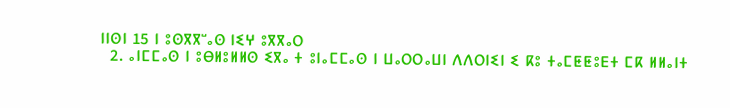ⵏⵏⵙⵏ 15 ⵏ ⵓⵙⴳⴳⵯⴰⵙ ⵏⵉⵖ ⵓⴳⴳⴰⵔ
  2. ⴰⵏⵎⵎⴰⵙ ⵏ ⵓⴱⵍⵓⵍⵍⵙ ⵉⴳⴰ ⵜ ⵓⵏⴰⵎⵎⴰⵙ ⵏ ⵡⴰⵔⵔⴰⵡⵏ ⴷⴷⵔⵏⵉⵏ ⵉ ⴽⵓ ⵜⴰⵎⵟⵟⵓⴹⵜ ⵎⴽ ⵍⵍⴰⵏⵜ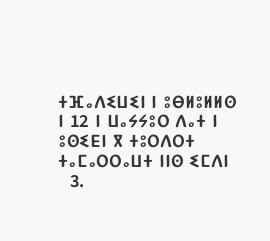ⵜⴼⴰⴷⵉⵡⵉⵏ ⵏ ⵓⴱⵍⵓⵍⵍⵙ ⵏ 12 ⵏ ⵡⴰⵢⵢⵓⵔ ⴷⴰⵜ ⵏ ⵓⵙⵉⴹⵏ ⴳ ⵜⵓⵔⴷⵔⵜ ⵜⴰⵎⴰⵔⵔⴰⵡⵜ ⵏⵏⵙ ⵉⵎⴷⵏ
  3.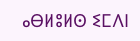ⴰⴱⵍⵓⵍⵙ ⵉⵎⴷⵏ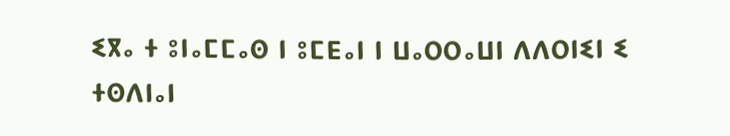ⵉⴳⴰ ⵜ ⵓⵏⴰⵎⵎⴰⵙ ⵏ ⵓⵎⴹⴰⵏ ⵏ ⵡⴰⵔⵔⴰⵡⵏ ⴷⴷⵔⵏⵉⵏ ⵉ ⵜⵙⴷⵏⴰⵏ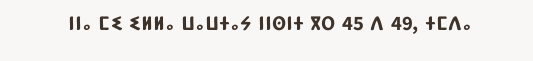ⵏⵏⴰ ⵎⵉ ⵉⵍⵍⴰ ⵡⴰⵡⵜⴰⵢ ⵏⵏⵙⵏⵜ ⴳⵔ 45 ⴷ 49, ⵜⵎⴷⴰ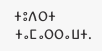ⵜⵓⴷⵔⵜ ⵜⴰⵎⴰⵔⵔⴰⵡⵜ.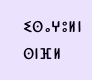ⵉⵙⴰⵖⵓⵍⵏ
ⵙⵏⴼⵍ